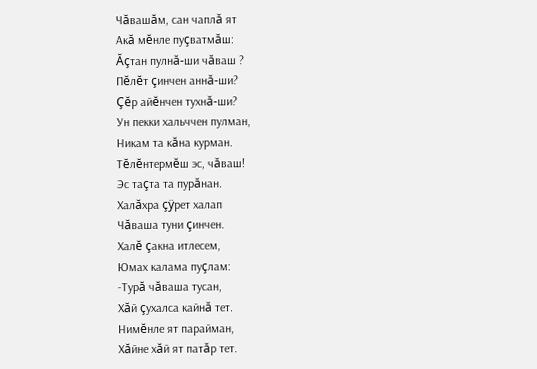Чăвашăм, сан чаплă ят
Акă мĕнле пуçватмăш:
Ăçтан пулнă-ши чăваш ?
Пĕлĕт çинчен аннă-ши?
Çĕр айĕнчен тухнă-ши?
Ун пекки хальччен пулман,
Никам та кăна курман.
Тĕлĕнтермĕш эс, чăваш!
Эс таçта та пурăнан.
Халăхра çÿрет халап
Чăваша туни çинчен.
Халĕ çакна итлесем,
Юмах калама пуçлам:
-Турă чăваша тусан,
Хăй çухалса кайнă тет.
Нимĕнле ят парайман,
Хăйне хăй ят патăр тет.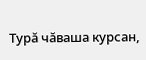Турă чăваша курсан,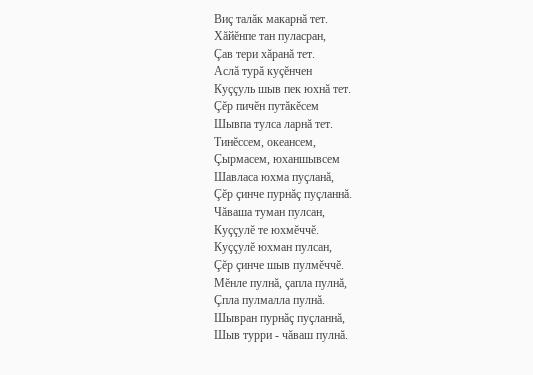Виç талăк макарнă тет.
Хăйĕнпе тан пуласран,
Çав тери хăранă тет.
Аслă турă куçĕнчен
Куççуль шыв пек юхнă тет.
Çĕр пичĕн путăкĕсем
Шывпа тулса ларнă тет.
Тинĕссем, океансем,
Çырмасем, юханшывсем
Шавласа юхма пуçланă,
Çĕр çинче пурнăç пуçланнă.
Чăваша туман пулсан,
Куççулĕ те юхмĕччĕ.
Куççулĕ юхман пулсан,
Çĕр çинче шыв пулмĕччĕ.
Мĕнле пулнă, çапла пулнă,
Çпла пулмалла пулнă.
Шывран пурнăç пуçланнă,
Шыв турри - чăваш пулнă.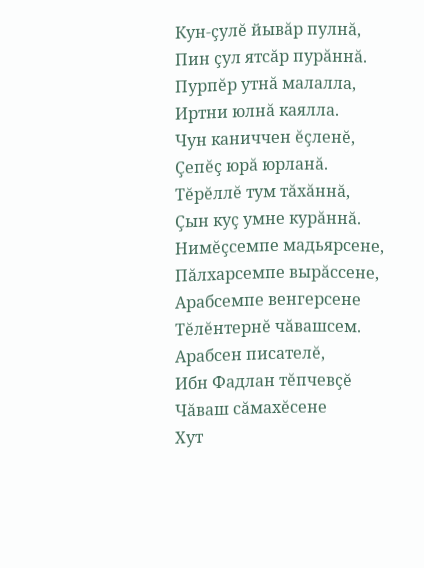Кун-çулĕ йывăр пулнă,
Пин çул ятсăр пурăннă.
Пурпĕр утнă малалла,
Иртни юлнă каялла.
Чун каниччен ĕçленĕ,
Çепĕç юрă юрланă.
Тĕрĕллĕ тум тăхăннă,
Çын куç умне курăннă.
Нимĕçсемпе мадьярсене,
Пăлхарсемпе вырăссене,
Арабсемпе венгерсене
Тĕлĕнтернĕ чăвашсем.
Арабсен писателĕ,
Ибн Фадлан тĕпчевçĕ
Чăваш сăмахĕсене
Хут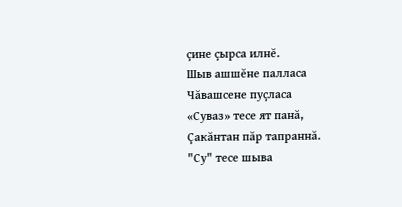çине çырса илнĕ.
Шыв ашшĕне палласа
Чăвашсене пуçласа
«Суваз» тесе ят панă,
Çакăнтан пăр тапраннă.
"Су" тесе шыва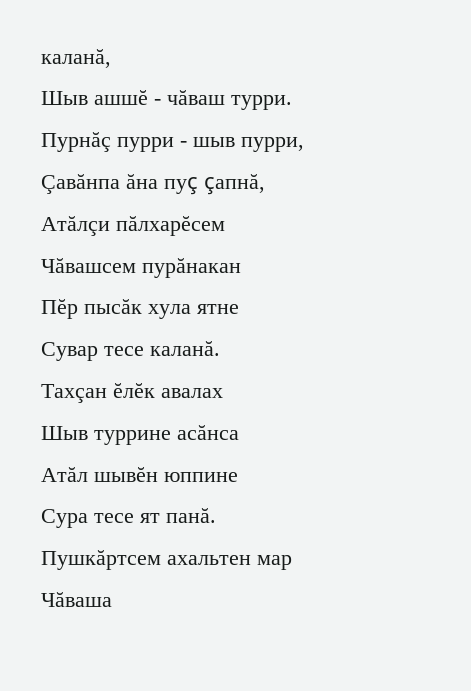каланă,
Шыв ашшĕ - чăваш турри.
Пурнăç пурри - шыв пурри,
Çавăнпа ăна пуç çапнă,
Атăлçи пăлхарĕсем
Чăвашсем пурăнакан
Пĕр пысăк хула ятне
Сувар тесе каланă.
Тахçан ĕлĕк авалах
Шыв туррине асăнса
Атăл шывĕн юппине
Сура тесе ят панă.
Пушкăртсем ахальтен мар
Чăваша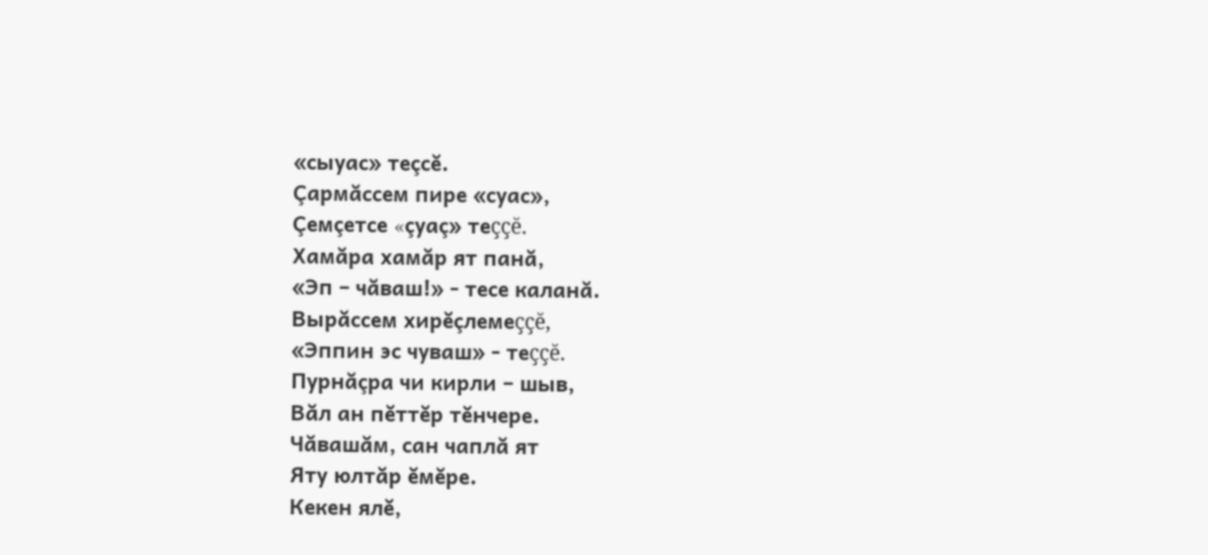«сыуас» теçсĕ.
Çармăссем пире «суас»,
Çемçетсе «çуаç» теççĕ.
Хамăра хамăр ят панă,
«Эп – чăваш!» - тесе каланă.
Вырăссем хирĕçлемеççĕ,
«Эппин эс чуваш» - теççĕ.
Пурнăçра чи кирли – шыв,
Вăл ан пĕттĕр тĕнчере.
Чăвашăм, сан чаплă ят
Яту юлтăр ĕмĕре.
Кекен ялĕ,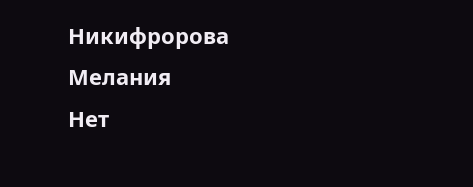Никифророва Мелания
Нет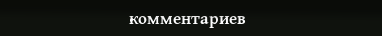комментариев